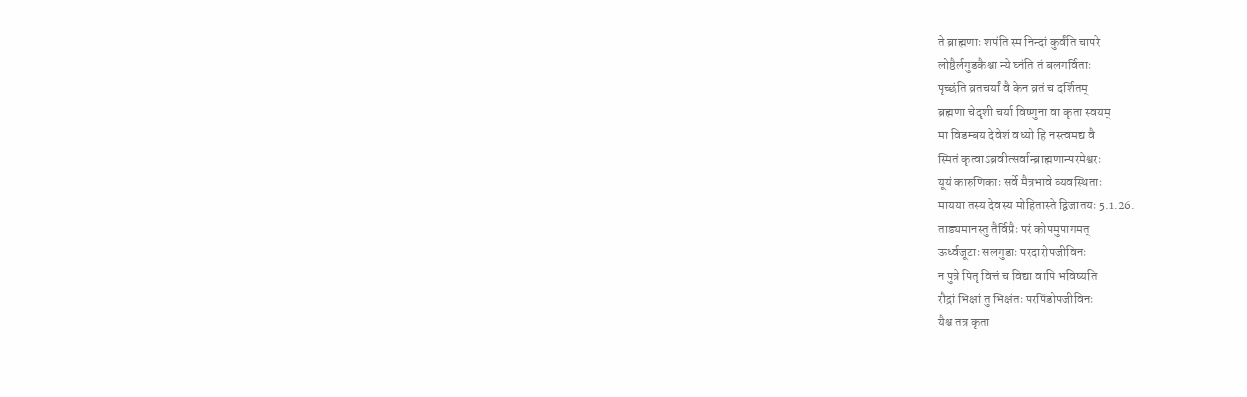ते ब्राह्मणाः शपंति स्म निन्दां कुर्वंति चापरे
लोष्ठैर्लगुडकैश्चा न्ये घ्नंति तं बलगर्विताः
पृच्छंति व्रतचर्यां वै केन व्रतं च दर्शितम्
ब्रह्मणा चेदृशी चर्या विष्णुना वा कृता स्वयम्
मा विडम्बय देवेशं वध्यो हि नस्त्वमद्य वै
स्मितं कृत्वाऽब्रवीत्सर्वान्ब्राह्मणान्परमेश्वरः
यूयं कारुणिकाः सर्वे मैत्रभावे व्यवस्थिताः
मायया तस्य देवस्य मोहितास्ते द्विजातयः 5.1.26.
ताड्यमानस्तु तैर्विप्रैः परं कोपमुपागमत्
ऊर्ध्वजूटाः सलगुडाः परदारोपजीविनः
न पुत्रे पितृ वित्तं च विद्या वापि भविष्यति
रौद्रां भिक्षां तु भिक्षंतः परपिंडोपजीविनः
यैश्च तत्र कृता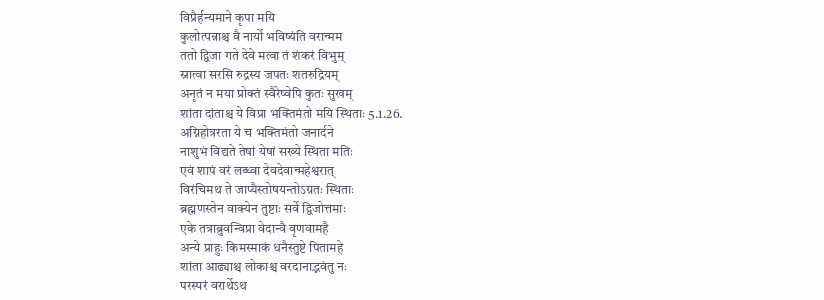विप्रैर्हन्यमाने कृपा मयि
कुलोत्पन्नाश्च वै नार्यो भविष्यंति वरान्मम
ततो द्विजा गते देवे मत्वा तं शंकरं विभुम्
स्नात्वा सरसि रुद्रस्य जपतः शतरुद्रियम्
अनृतं न मया प्रोक्तं स्वैरेष्वेपि कुतः सुखम्
शांता दांताश्च ये विप्रा भक्तिमंतो मयि स्थिताः 5.1.26.
अग्निहोत्ररता ये च भक्तिमंतो जनार्दने
नाशुभं विद्यते तेषां येषां सख्ये स्थिता मतिः
एवं शापं वरं लब्ध्वा देवदेवान्महेश्वरात्
विरंचिमथ ते जाप्यैस्तोषयन्तोऽग्रतः स्थिताः
ब्रह्मणस्तेन वाक्येन तुष्टाः सर्वे द्विजोत्तमाः
एके तत्राब्रुवन्विप्रा वेदान्वै वृणवामहै
अन्ये प्राहुः किमस्माकं धनैस्तुष्टे पितामहे
शांता आढ्याश्च लोकाश्च वरदानाद्भवंतु नः
परस्परं वरार्थेऽथ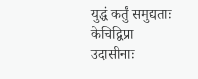युद्धं कर्तुं समुद्यताः
केचिद्विप्रा उदासीनाः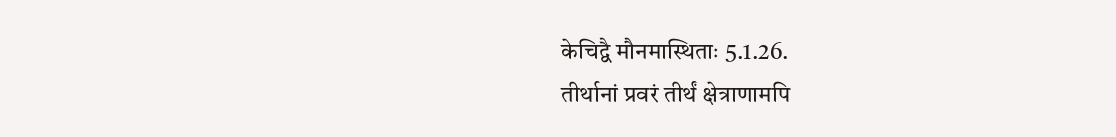केचिद्वै मौनमास्थिताः 5.1.26.
तीर्थानां प्रवरं तीर्थं क्षेत्राणामपि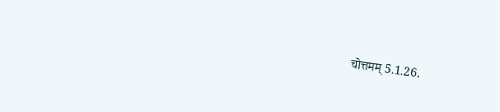चोत्तमम् 5.1.26.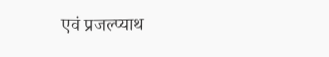एवं प्रजल्प्याथ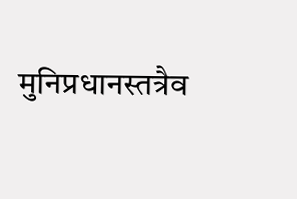मुनिप्रधानस्तत्रैव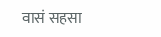वासं सहसा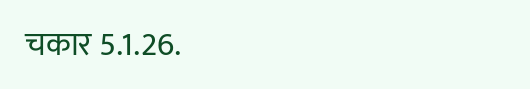चकार 5.1.26.